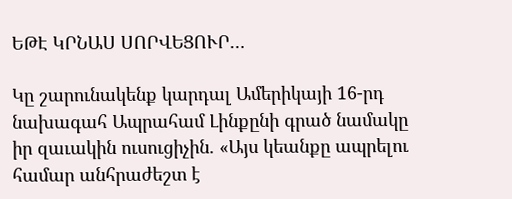ԵԹԷ ԿՐՆԱՍ ՍՈՐՎԵՑՈՒՐ…

Կը շարունակենք կարդալ Ամերիկայի 16-րդ նախագահ Ապրահամ Լինքընի գրած նամակը իր զաւակին ուսուցիչին. «Այս կեանքը ապրելու համար անհրաժեշտ է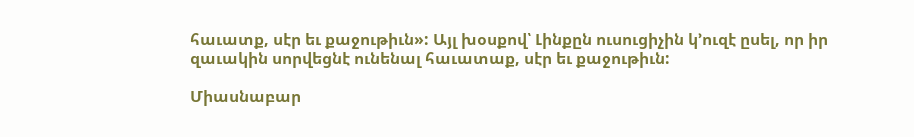հաւատք, սէր եւ քաջութիւն»: Այլ խօսքով՝ Լինքըն ուսուցիչին կ՚ուզէ ըսել, որ իր զաւակին սորվեցնէ ունենալ հաւատաք, սէր եւ քաջութիւն:

Միասնաբար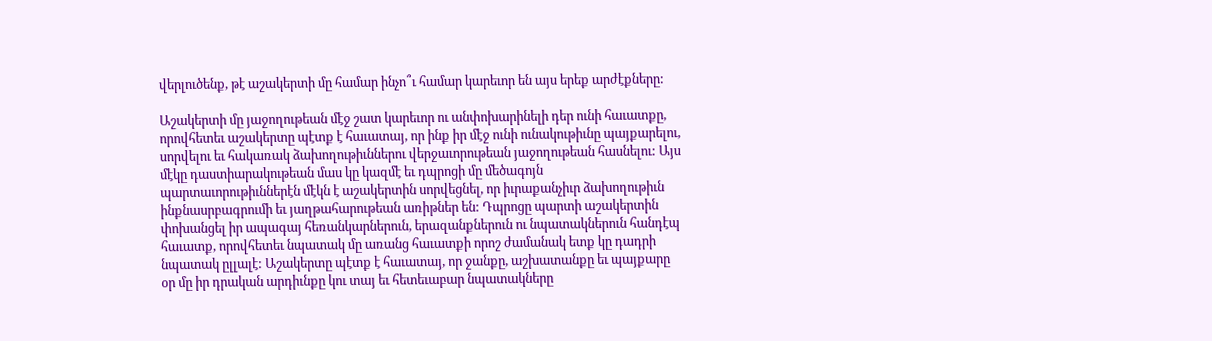վերլուծենք, թէ աշակերտի մը համար ինչո՞ւ համար կարեւոր են այս երեք արժէքները:

Աշակերտի մը յաջողութեան մէջ շատ կարեւոր ու անփոխարինելի դեր ունի հաւատքը, որովհետեւ աշակերտը պէտք է հաւատայ, որ ինք իր մէջ ունի ունակութիւնը պայքարելու, սորվելու եւ հակառակ ձախողութիւններու վերջաւորութեան յաջողութեան հասնելու: Այս մէկը դաստիարակութեան մաս կը կազմէ եւ դպրոցի մը մեծագոյն պարտաւորութիւններէն մէկն է աշակերտին սորվեցնել, որ իւրաքանչիւր ձախողութիւն ինքնասրբագրումի եւ յաղթահարութեան առիթներ են: Դպրոցը պարտի աշակերտին փոխանցել իր ապագայ հեռանկարներուն, երազանքներուն ու նպատակներուն հանդէպ հաւատք, որովհետեւ նպատակ մը առանց հաւատքի որոշ ժամանակ ետք կը դադրի նպատակ ըլլալէ: Աշակերտը պէտք է հաւատայ, որ ջանքը, աշխատանքը եւ պայքարը օր մը իր դրական արդիւնքը կու տայ եւ հետեւաբար նպատակները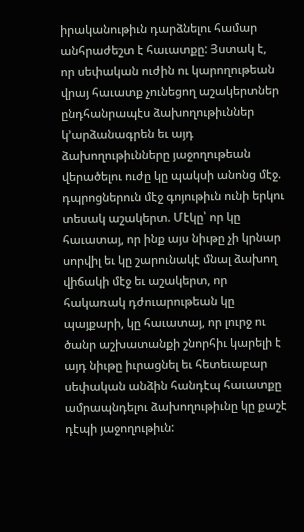իրականութիւն դարձնելու համար անհրաժեշտ է հաւատքը: Յստակ է, որ սեփական ուժին ու կարողութեան վրայ հաւատք չունեցող աշակերտներ ընդհանրապէս ձախողութիւններ կ՚արձանագրեն եւ այդ ձախողութիւնները յաջողութեան վերածելու ուժը կը պակսի անոնց մէջ. դպրոցներուն մէջ գոյութիւն ունի երկու տեսակ աշակերտ. Մէկը՝ որ կը հաւատայ, որ ինք այս նիւթը չի կրնար սորվիլ եւ կը շարունակէ մնալ ձախող վիճակի մէջ եւ աշակերտ, որ հակառակ դժուարութեան կը պայքարի, կը հաւատայ, որ լուրջ ու ծանր աշխատանքի շնորհիւ կարելի է այդ նիւթը իւրացնել եւ հետեւաբար սեփական անձին հանդէպ հաւատքը ամրապնդելու ձախողութիւնը կը քաշէ դէպի յաջողութիւն: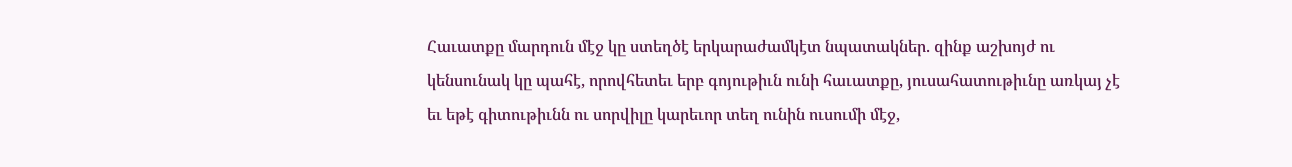Հաւատքը մարդուն մէջ կը ստեղծէ երկարաժամկէտ նպատակներ. զինք աշխոյժ ու կենսունակ կը պահէ, որովհետեւ երբ գոյութիւն ունի հաւատքը, յուսահատութիւնը առկայ չէ եւ եթէ գիտութիւնն ու սորվիլը կարեւոր տեղ ունին ուսումի մէջ,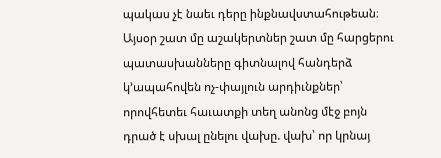պակաս չէ նաեւ դերը ինքնավստահութեան։ Այսօր շատ մը աշակերտներ շատ մը հարցերու պատասխանները գիտնալով հանդերձ կ՚ապահովեն ոչ-փայլուն արդիւնքներ՝ որովհետեւ հաւատքի տեղ անոնց մէջ բոյն դրած է սխալ ընելու վախը. վախ՝ որ կրնայ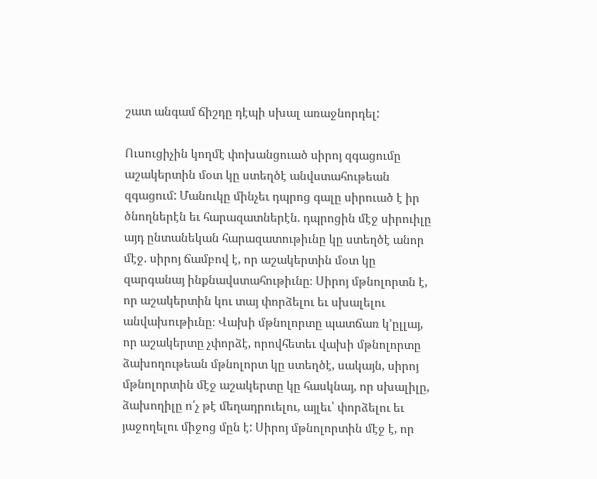շատ անգամ ճիշդը դէպի սխալ առաջնորդել:

Ուսուցիչին կողմէ փոխանցուած սիրոյ զգացումը աշակերտին մօտ կը ստեղծէ անվստահութեան զգացում: Մանուկը մինչեւ դպրոց գալը սիրուած է իր ծնողներէն եւ հարազատներէն. դպրոցին մէջ սիրուիլը այդ ընտանեկան հարազատութիւնը կը ստեղծէ անոր մէջ. սիրոյ ճամբով է, որ աշակերտին մօտ կը զարգանայ ինքնավստահութիւնը։ Սիրոյ մթնոլորտն է, որ աշակերտին կու տայ փորձելու եւ սխալելու անվախութիւնը։ Վախի մթնոլորտը պատճառ կ՚ըլլայ, որ աշակերտը չփորձէ, որովհետեւ վախի մթնոլորտը ձախողութեան մթնոլորտ կը ստեղծէ, սակայն, սիրոյ մթնոլորտին մէջ աշակերտը կը հասկնայ, որ սխալիլը, ձախողիլը ո՛չ թէ մեղադրուելու, այլեւ՝ փորձելու եւ յաջողելու միջոց մըն է: Սիրոյ մթնոլորտին մէջ է, որ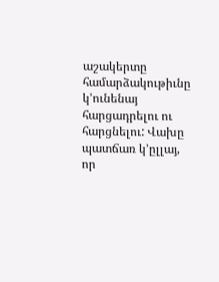աշակերտը համարձակութիւնը կ՚ունենայ հարցադրելու ու հարցնելու: Վախը պատճառ կ՚ըլլայ, որ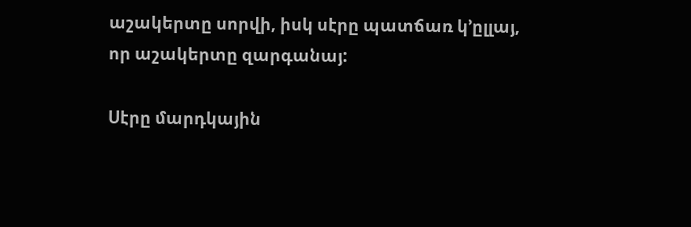աշակերտը սորվի, իսկ սէրը պատճառ կ՚ըլլայ, որ աշակերտը զարգանայ:

Սէրը մարդկային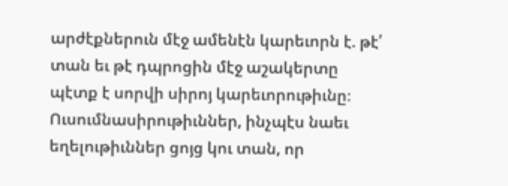արժէքներուն մէջ ամենէն կարեւորն է. թէ՛ տան եւ թէ դպրոցին մէջ աշակերտը պէտք է սորվի սիրոյ կարեւորութիւնը։ Ուսումնասիրութիւններ, ինչպէս նաեւ եղելութիւններ ցոյց կու տան, որ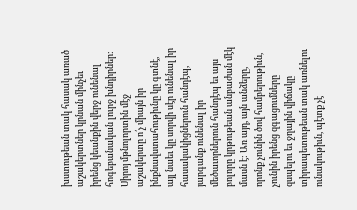խստութեան տակ հասակ առած աշակերտներ կրնան մինչեւ իրենց կեանքին վերջ ունենալ հոգեբանական լուրջ խնդիրներ: Սիրոյ մթնոլորտին մէջ աշակերտը ո՛չ միայն իր ինքնավստահութիւնը կը գտնէ, այլ նաեւ կը սորվի սէր ունենալ իր հասակակիցներուն հանդէպ, յարգանք ունենալ իր մեծաւորներուն հանդէպ եւ այս բոլորը կրթութեան անբաժան մէկ մասն է: Առ այդ, այն անձերը, որոնք չունին ծով համբերութիւն, չունին իրենց զգացումները զսպելու եւ ջղային վիճակը տիրապետութեան տակ առնելու ունակութիւն, պէտք չէ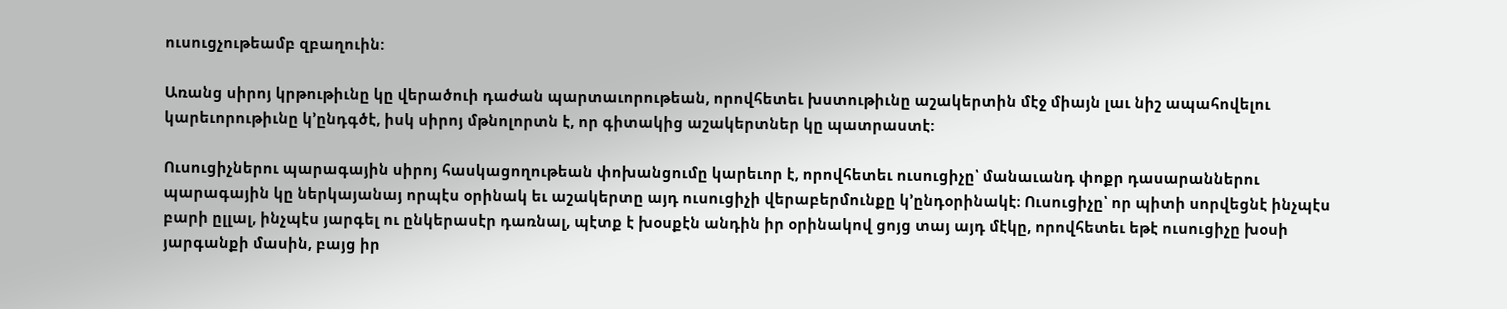ուսուցչութեամբ զբաղուին:

Առանց սիրոյ կրթութիւնը կը վերածուի դաժան պարտաւորութեան, որովհետեւ խստութիւնը աշակերտին մէջ միայն լաւ նիշ ապահովելու կարեւորութիւնը կ՚ընդգծէ, իսկ սիրոյ մթնոլորտն է, որ գիտակից աշակերտներ կը պատրաստէ:

Ուսուցիչներու պարագային սիրոյ հասկացողութեան փոխանցումը կարեւոր է, որովհետեւ ուսուցիչը՝ մանաւանդ փոքր դասարաններու պարագային կը ներկայանայ որպէս օրինակ եւ աշակերտը այդ ուսուցիչի վերաբերմունքը կ՚ընդօրինակէ։ Ուսուցիչը՝ որ պիտի սորվեցնէ ինչպէս բարի ըլլալ, ինչպէս յարգել ու ընկերասէր դառնալ, պէտք է խօսքէն անդին իր օրինակով ցոյց տայ այդ մէկը, որովհետեւ եթէ ուսուցիչը խօսի յարգանքի մասին, բայց իր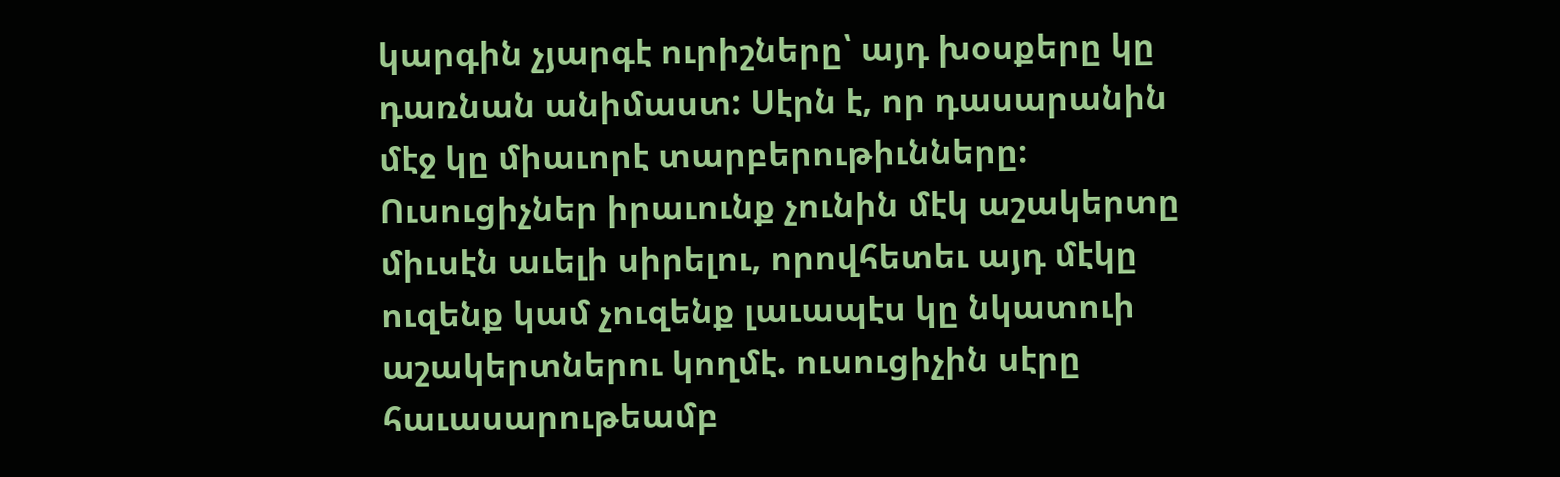կարգին չյարգէ ուրիշները՝ այդ խօսքերը կը դառնան անիմաստ: Սէրն է, որ դասարանին մէջ կը միաւորէ տարբերութիւնները։ Ուսուցիչներ իրաւունք չունին մէկ աշակերտը միւսէն աւելի սիրելու, որովհետեւ այդ մէկը ուզենք կամ չուզենք լաւապէս կը նկատուի աշակերտներու կողմէ. ուսուցիչին սէրը հաւասարութեամբ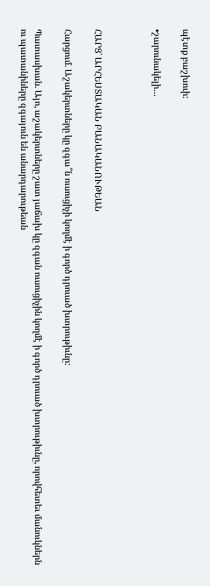պէտք բաշխուի:

•շարունակելի…



ՀԱՐՑ՝ ԱՐՀԵՍՏԱԿԱՆ ԲԱՆԱԿԱՆՈՒԹԵԱՆ

Հարցում. Աշակերտները կը զգա՞ն ուսուցիչի կողմէ ի գործ դրուած խտրութիւնը:

Պատասխան. Այո, աշակերտները շատ յաճախ կը զգան ուսուցիչին կողմէ ի գործ դրուած խտրութիւնը, որովհետեւ մանուկներն ու պատանիները զգայուն են անարդարութեան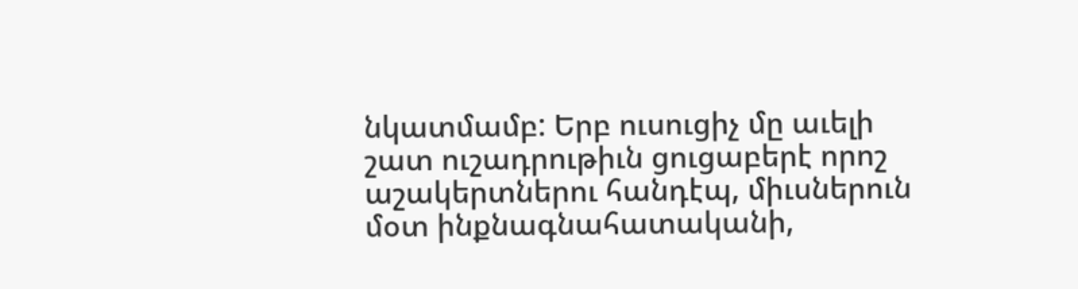նկատմամբ: Երբ ուսուցիչ մը աւելի շատ ուշադրութիւն ցուցաբերէ որոշ աշակերտներու հանդէպ, միւսներուն մօտ ինքնագնահատականի,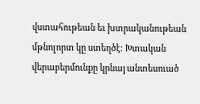վստահութեան եւ խտրականութեան մթնոլորտ կը ստեղծէ: Խտական վերաբերմունքը կրնայ անտեսուած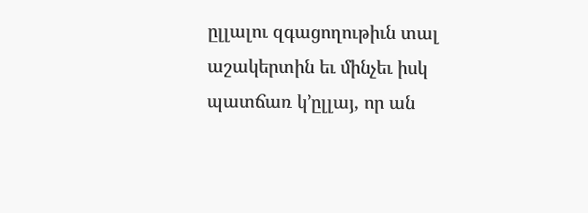ըլլալու զգացողութիւն տալ աշակերտին եւ մինչեւ իսկ պատճառ կ՚ըլլայ, որ ան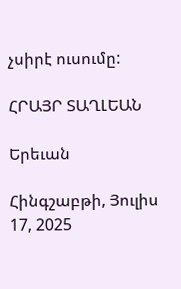չսիրէ ուսումը:

ՀՐԱՅՐ ՏԱՂԼԵԱՆ

Երեւան

Հինգշաբթի, Յուլիս 17, 2025